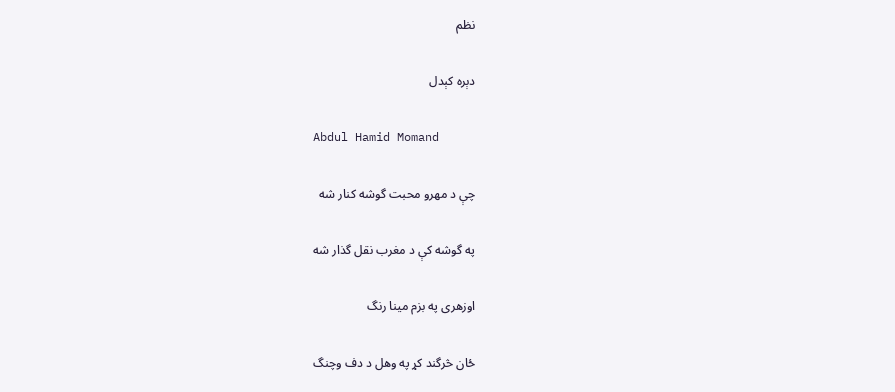نظم

دېره کېدل

Abdul Hamid Momand

چې د مهرو محبت گوشه کنار شه

په گوشه کې د مغرب نقل گذار شه

اوزهری په بزم مينا رنگ

ځان څرگند کړ په وهل د دف وچنگ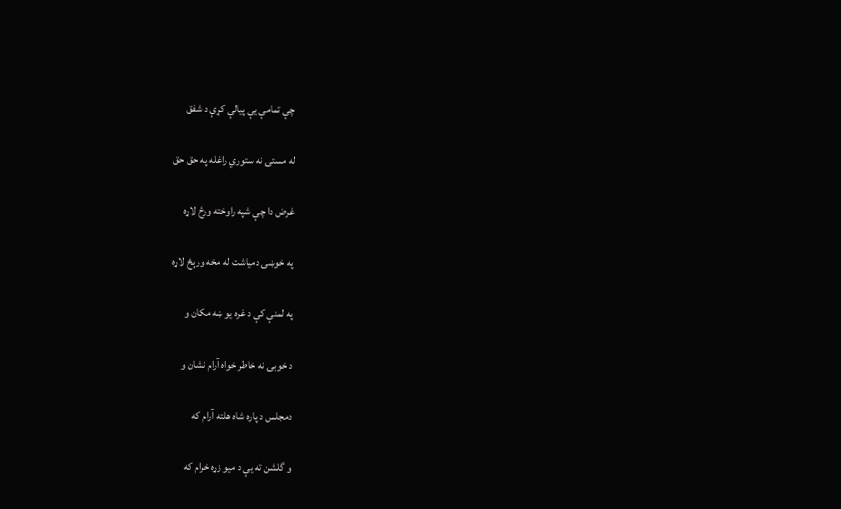چې تمامې يې پيالې کړې د شفق

له مستۍ نه ستوري راغله په حق حق

غرض دا چې شپه راوخته ورځ لاړه

په خوښۍ دمياشت له مخه ورېځ لاړه

په لمنې کې د غره يو ښه مکان و

د خوبۍ نه خاطر خواه آرام نشان و

دمجلس د پاره شاه هلته آرام که

و گلشن ته يې د ميو زړه خرام که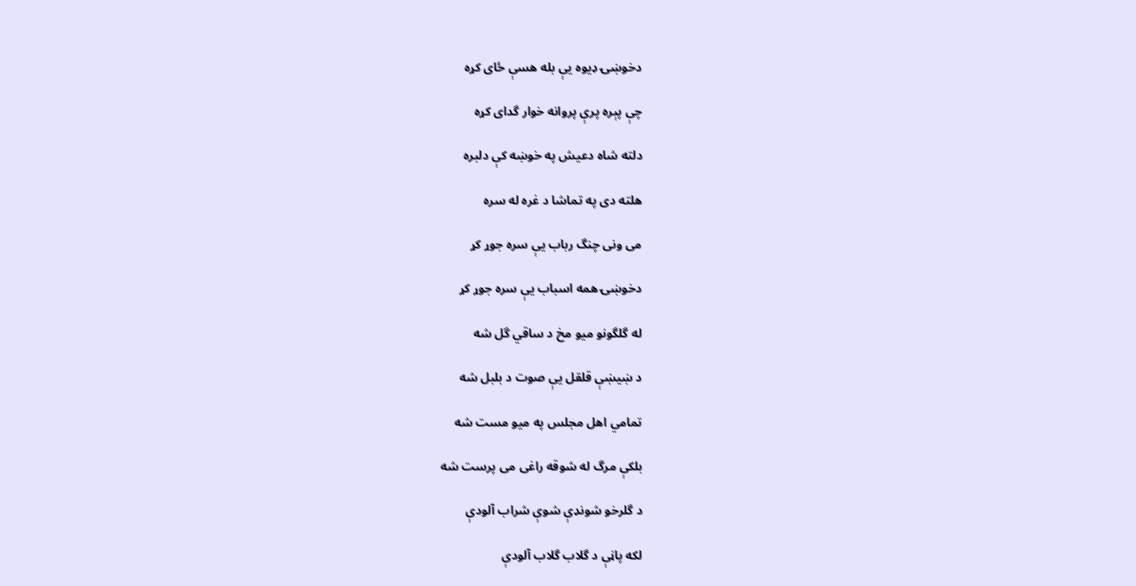دخوښۍ ډيوه يې بله هسې ځای کړه

چې پېره پرې پروانه خوار گدای کړه

دلته شاه دعيش په خوښه کې دلبره

هلته دی په تماشا د غره له سره

می ونی چنگ رباب يې سره جوړ کړ

دخوښۍ همه اسباب يې سره جوړ کړ

له گلگونو ميو مخ د ساقي گل شه

د ښيښې قلقل يې صوت د بلبل شه

تمامي اهل مجلس په ميو مست شه

بلکې مرگ له شوقه راغی می پرست شه

د گلرخو شونډې شوې شراب آلودې

لکه پاڼې د گلاب گلاب آلودې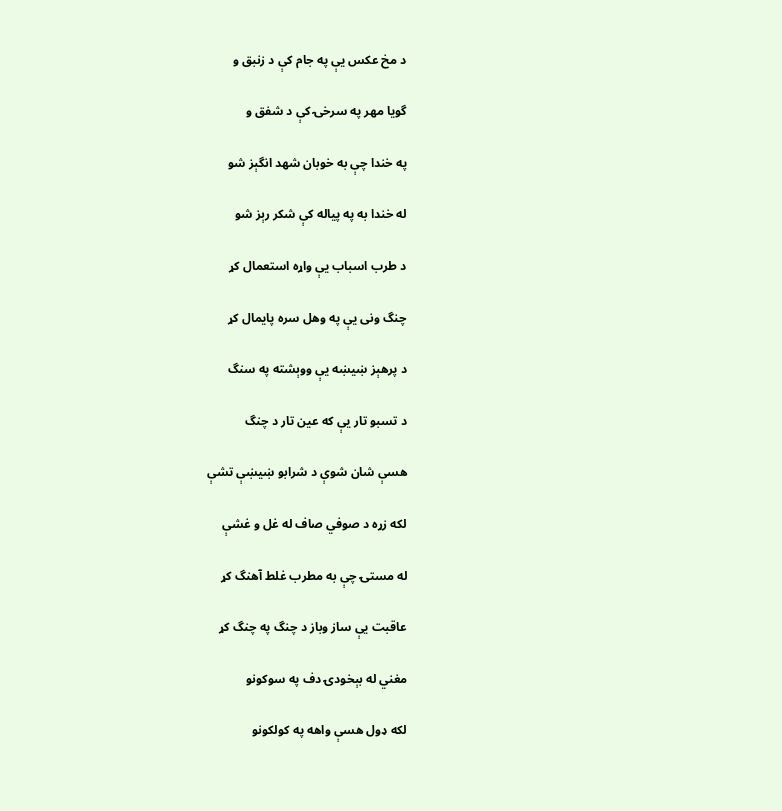د مخ عکس يې په جام کې د زنبق و

گويا مهر په سرخۍ کې د شفق و

په خندا چې به خوبان شهد انگېز شو

له خندا به په پياله کې شکر رېز شو

د طرب اسباب يې واړه استعمال کړ

چنگ ونی يې په وهل سره پايمال کړ

د پرهېز ښيښه يې ووېشته په سنگ

د تسبو تار يې که عين تار د چنگ

هسې شان شوې د شرابو ښيښې تشې

لکه زړه د صوفي صاف له غل و غشې

له مستۍ چې به مطرب غلط آهنگ کړ

عاقبت يې ساز وباز د چنگ په چنگ کړ

مغني له بېخودۍ دف په سوکونو

لکه ډول هسې واهه په کولکونو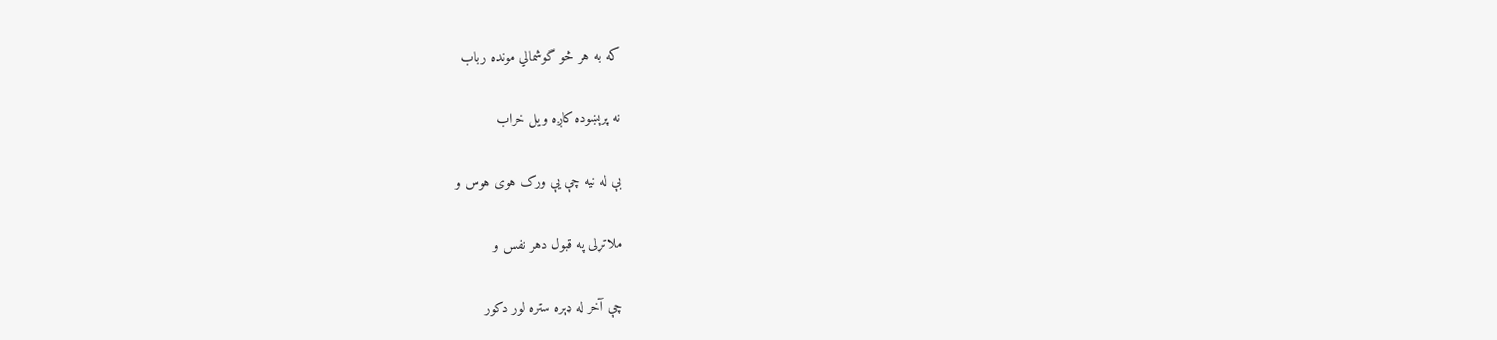که به هر څو گوشمالي مونده رباب

نه پرېښوده کاږه ويل خراب

بې له نيه چې يې ورک هوی هوس و

ملاتړلی په قبول دهر نفس و

چې آخر له ډېره ستره لور دکور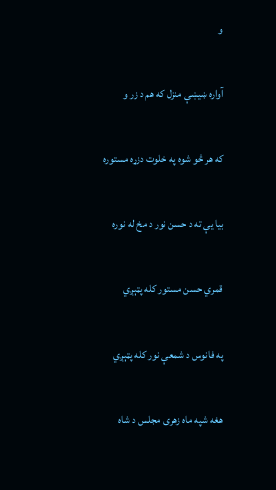و

آواره ښيښې منزل که هم د زر و

که هر څو شوه په خلوت دزړه مستوره

بيا يې ته د حسن نور د مخ له نوره

قمري حسن مستور کله پټېږي

په فانوس د شمعې نور کله پټېږي

هغه شپه ماه زهری مجلس د شاه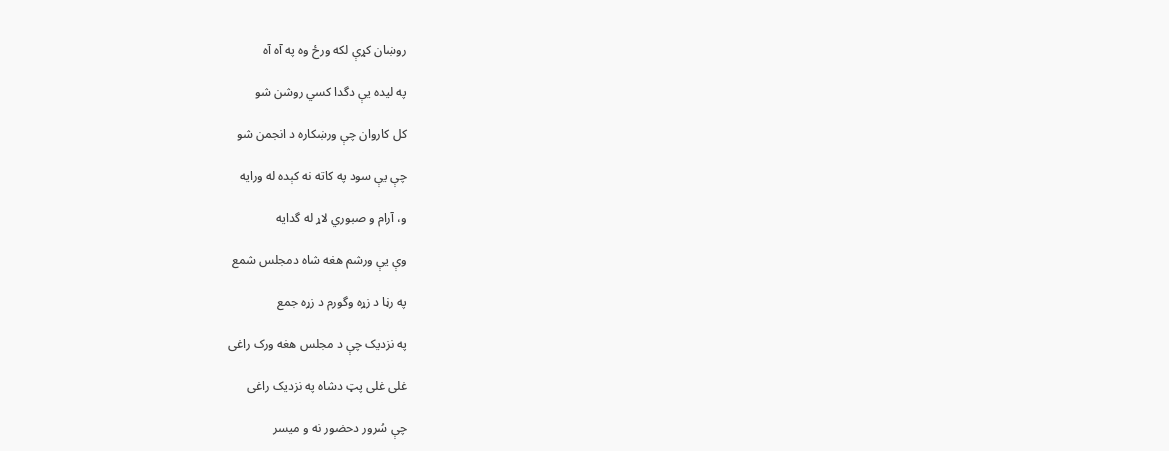روښان کړې لکه ورځ وه په آه آه

په ليده يې دگدا کسي روشن شو

کل کاروان چې ورښکاره د انجمن شو

چې يې سود په کاته نه کېده له ورايه

و، آرام و صبوري لاړ له گدايه

وې يې ورشم هغه شاه دمجلس شمع

په رڼا د زړه وگورم د زړه جمع

په نزديک چې د مجلس هغه ورک راغی

غلی غلی پټ دشاه په نزديک راغی

چې سُرور دحضور نه و ميسر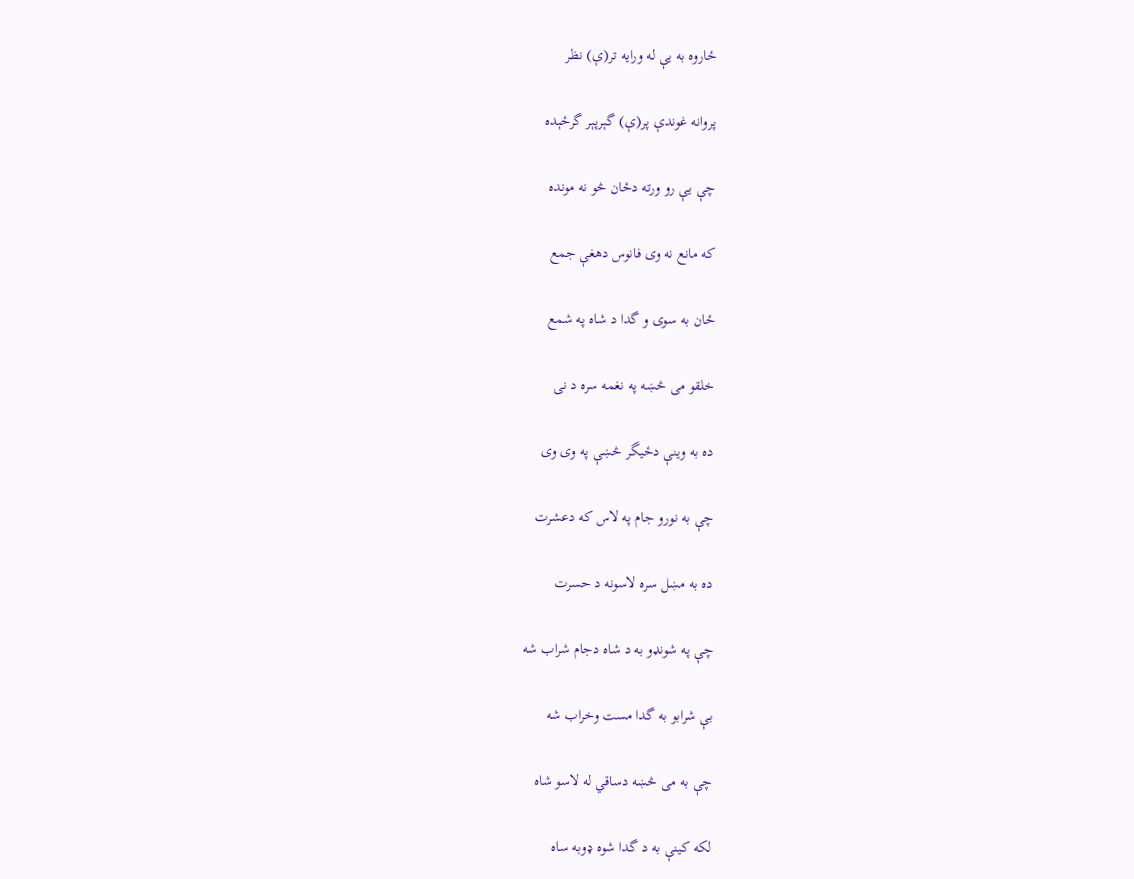ځاروه به يې له ورايه تر(ې) نظر

پروانه غوندې پر(ې) گېرپېر گرځېده

چې يې رو ورته دځان څو نه مونده

که مانع نه وی فانوس دهغې جمع

ځان به سوی و گدا د شاه په شمع

خلقو می څښه په نغمه سره د نی

ده به وينې دځيگر څښې په وی وی

چې به نورو جام په لاس که دعشرت

ده به مښل سره لاسونه د حسرت

چې په شونډو به د شاه دجام شراب شه

بې شرابو به گدا مست وخراب شه

چې به می څښه دساقي له لاسو شاه

لکه کينې به د گدا شوه ډوبه ساه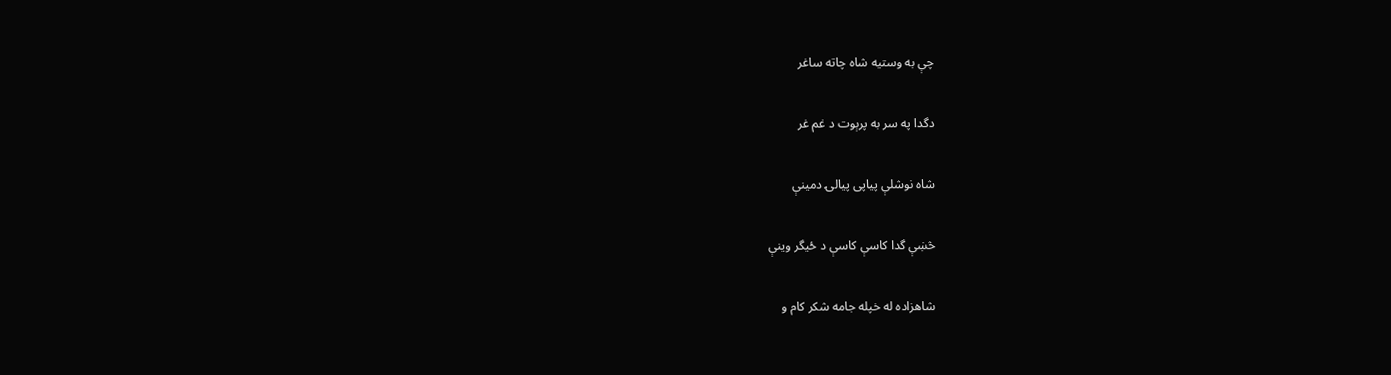چې به وستيه شاه چاته ساغر

دگدا په سر به پرېوت د غم غر

شاه نوشلې پياپی پيالۍ دمينې

څښې گدا کاسې کاسې د ځيگر وينې

شاهزاده له خپله جامه شکر کام و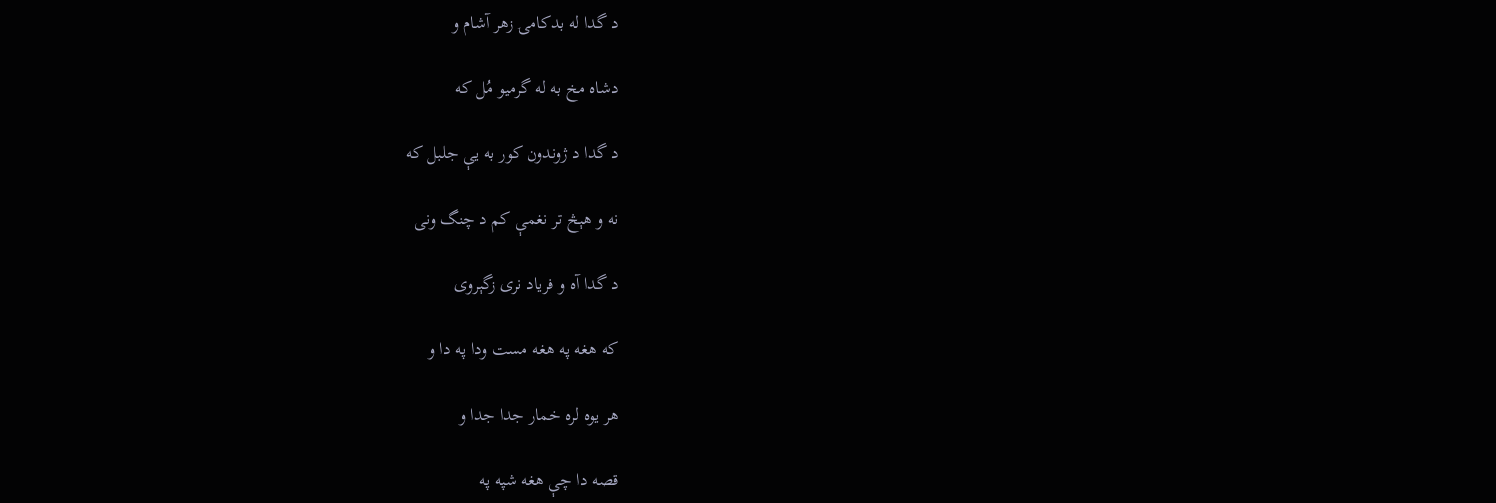د گدا له بدکامۍ زهر آشام و

دشاه مخ به له گرميو مُل که

د گدا د ژوندون کور به يې جلبل که

نه و هېڅ تر نغمې کم د چنگ ونی

د گدا آه و فرياد نری زگېروی

که هغه په هغه مست ودا په دا و

هر يوه لره خمار جدا جدا و

قصه دا چې هغه شپه په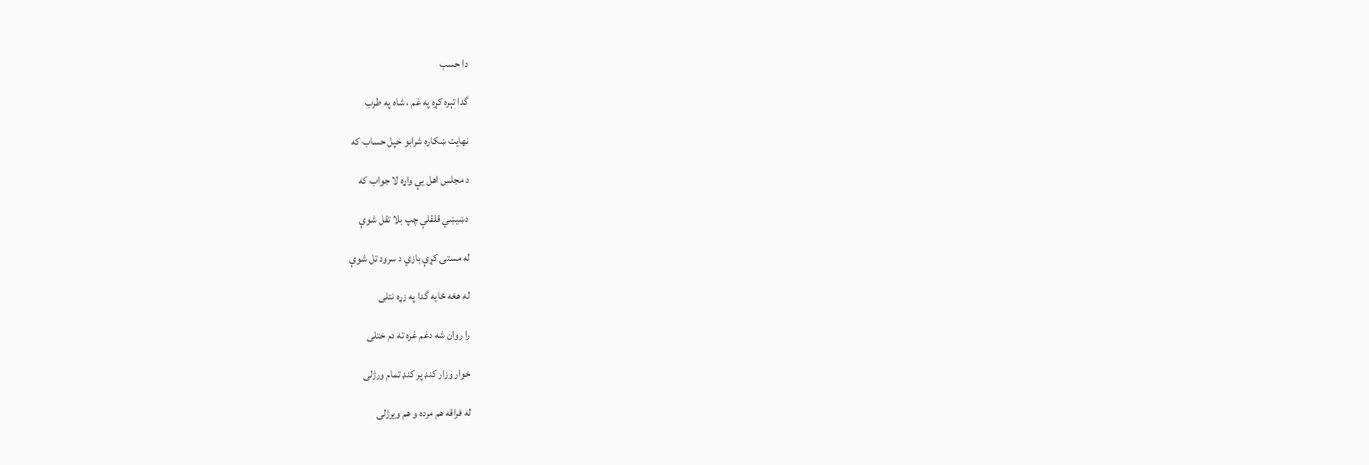دا حسب

گدا تېره کړه په غم ، شاه په طرب

نهايت ښکاره شرابو خپل حساب که

د مجلس اهل يې واړه لا جواب که

دښيښي قلقلې چپ بلا تقل شوې

له مستۍ کړې بازي د سرود تل شوې

له هغه ځايه گدا په زړه نتلی

را روان شه دغم غره ته دم ختلی

خوار وزار کنډ پر کنډ تمام ورژلی

له فراقه هم مرده و هم ويرژلی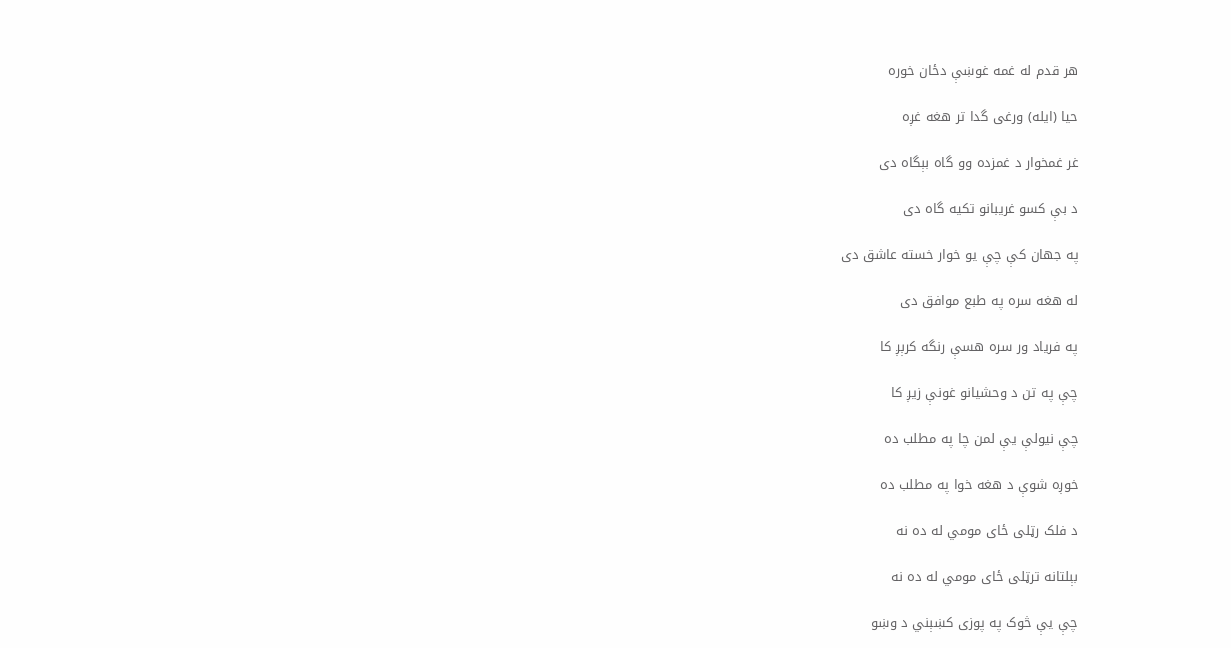هر قدم له غمه غوښې دځان خوره

حيا (ايله) ورغی گدا تر هغه غږه

غر غمخوار د غمزده وو گاه بېگاه دی

د بې کسو غريبانو تکيه گاه دی

په جهان کې چې يو خوار خسته عاشق دی

له هغه سره په طبع موافق دی

په فرياد ور سره هسې رنگه کرېږ کا

چې په تن د وحشيانو غونې زيږ کا

چې نيولې يې لمن چا په مطلب ده

خوږه شوې د هغه خوا په مطلب ده

د فلک رټلی ځای مومي له ده نه

بېلتانه ترټلی ځای مومي له ده نه

چې يې څوک په پوزی کښېني د وښو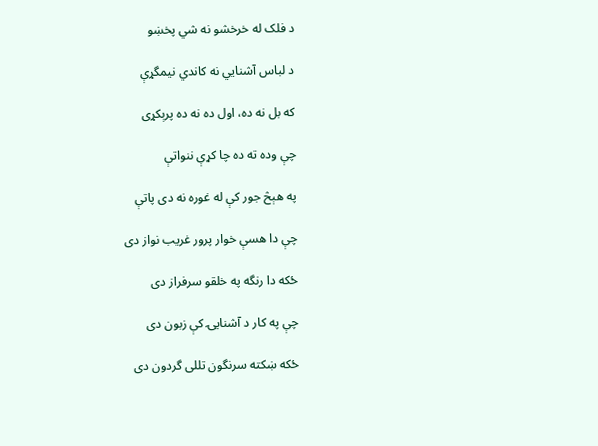د فلک له خرخشو نه شي پخښو

د لباس آشنايي نه کاندي نيمگړې

که بل نه ده، اول ده نه ده پرېکړی

چې وده ته ده چا کړې ننواتې

په هېڅ جور کې له غوره نه دی پاتې

چې دا هسې خوار پرور غريب نواز دی

ځکه دا رنگه په خلقو سرفراز دی

چې په کار د آشنايۍ کې زبون دی

ځکه ښکته سرنگون تللی گردون دی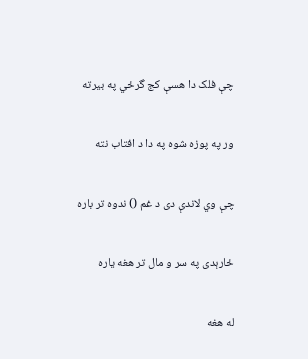چې فلک دا هسې کج گرځي په بيرته

ور په پوزه شوه په دا د افتاب نته

چې وي لاندې دی د غم () ندوه تر باره

ځارېدی په سر و مال تر هغه ياره

له هغه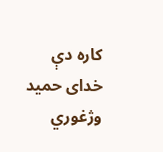کاره دې خدای حميد وژغوري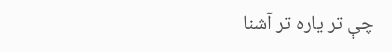چې تر ياره تر آشنا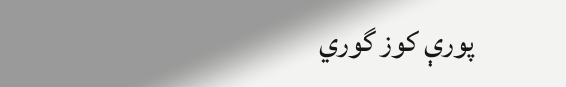پورې کوز گوري